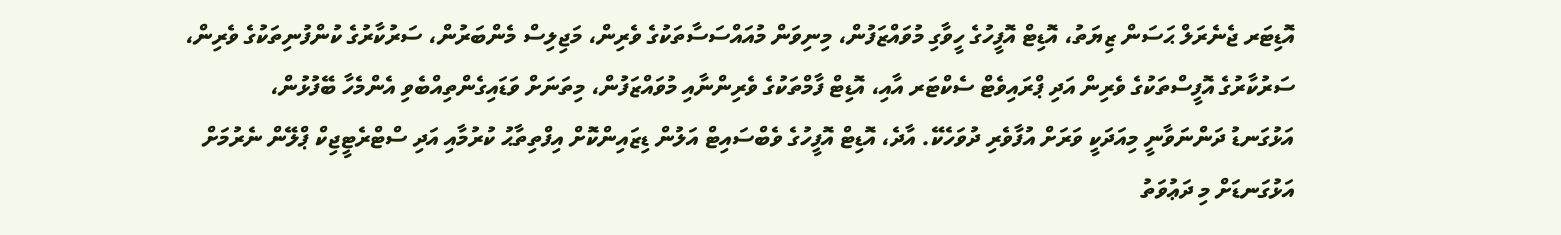އޮޑިޓަރ ޖެނެރަލް ޙަސަން ޒިޔަތު، އޮޑިޓް އޮފީހުގެ ހީވާގި މުވައްޒަފުން، މިނިވަން މުއައްސަސާތަކުގެ ވެރިން، މަޖިލިސް މެންބަރުން، ސަރުކާރުގެ ކުންފުނިތަކުގެ ވެރިން، ސަރުކާރުގެ އޮފީސްތަކުގެ ވެރިން އަދި ޕްރައިވެޓް ސެކްޓަރ އާއި، އޮޑިޓް ފާމްތަކުގެ ވެރިންނާއި މުވައްޒަފުން، މިތަނަށް ވަޑައިގެންތިއްބެވި އެންމެހާ ބޭފުޅުން،
އަޅުގަނޑު ދަންނަވާނީ މިއަދަކީ ވަރަށް އުފާވެރި ދުވަހެކޭ. އާދެ، އޮޑިޓް އޮފީހުގެ ވެބްސައިޓް އަލުން ޑިޒައިންކޮށް އިފްތިތާޙު ކުރުމާއި އަދި ސްޓްރެޓީޖިކް ޕްލޭން ނެރުމަށް އަޅުގަނޑަށް މި ދަޢުވަތު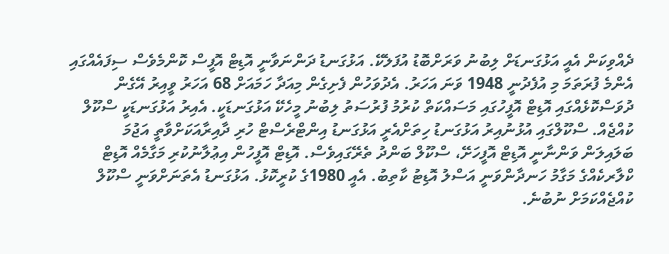ދެއްވިކަން އެއީ އަޅުގަނޑަށް ލިބުނު ވަރަށްބޮޑު އުފަލެކޭ. އަޅުގަނޑު ދަންނަވާނީ އޮޑިޓް އޮފީސް ކޮންމެވެސް ސިފައެއްގައި އެންމެ ފުރަތަމަ މި އުފެދުނީ 1948 ވަނަ އަހަރު. އެދުވަހުން ފެށިގެން މިއަދާ ހަމައަށް 68 އަހަރު ވީއިރު އޭގެން ދުވަސްކޮޅެއްގައި އޮޑިޓް އޮފީހުގައި މަސައްކަތް ކުރުމު ފުރުސަތު ލިބުނު މީހެކޭ އަޅުގަނޑަކީ. އެއިރު އަޅުގަނޑަކީ ސްކޫލް ކުއްޖެއް. ސްކޫލްގައި އުޅުނުއިރު އަޅުގަނޑު ހިތަށްއެރީ އަޅުގަނޑު އިންޓްރެސްޓް ހުރި ދާއިރާއަކަށްވާތީ އަޖުމަ ބަލައިލަން ވަންނާނީ އޮޑިޓް އޮފީހަށޭ، ސްކޫލް ބަންދު ތެރޭގައިވެސް. އޮޑިޓް އޮފީހުން އިޢުލާނުކުރި މަގާމެއް އޮޑިޓް ކްލާރކެއްގެ މަގާމު ހަނދާންވަނީ އަސްލު އޮޑިޓު ކާތިބު. އެއީ 1980ގެ ކުރީކޮޅު. އަޅުގަނޑު އެތަނަށްވަނީ ސްކޫލް ކުއްޖެއްކަމަށް ނުބުނެ.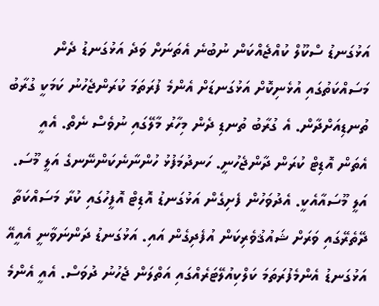އަޅުގަނޑު ސްކޫލް ކުއްޖެއްކަން ނުބުނެ އެތަނަށް ވަދެ އަޅުގަނޑު ދެން މަސައްކަތުގައި އުޅެނިކޮށް އަޅުގަނޑަށް އެންމެ ފުރަތަމަ ކުރަންޖެހުނު ކަމަކީ ގުރާބު ތުނޑިއަށްދާން. އެ ގުރާބު ތުނޑި ދެން މިހާރު މާލޭގައި ނުވެސް ނެތް. އެއީ އެތަން އޮޑިޓް ކުރަން ދާންޖެހުނީ. ހަނދުމަފުޅު ހުންނާނެކަންނޭނގެ އަލީ މޫސަ. އަލީ މޫސައާއެކީ. އެދުވަހުން ފެށިގެން އަޅުގަނޑު އޮޑިޓް އޮފީހުގައި ކުރާ މަސައްކަތާ ދޭތެރޭގައި ވަރަށް ޝައުޤުވެރިކަން އުފެދިގެން އައި. އަޅުގަނޑު ދަންނަވާނީ އެއީއޭ އަޅުގަނޑު އެންމެފުރަތަމަ ކަލްކިއުލޭޓަރެއްގައި އަތްލަން ޖެހުނު ދުވަސް. އެއީ އެންމެ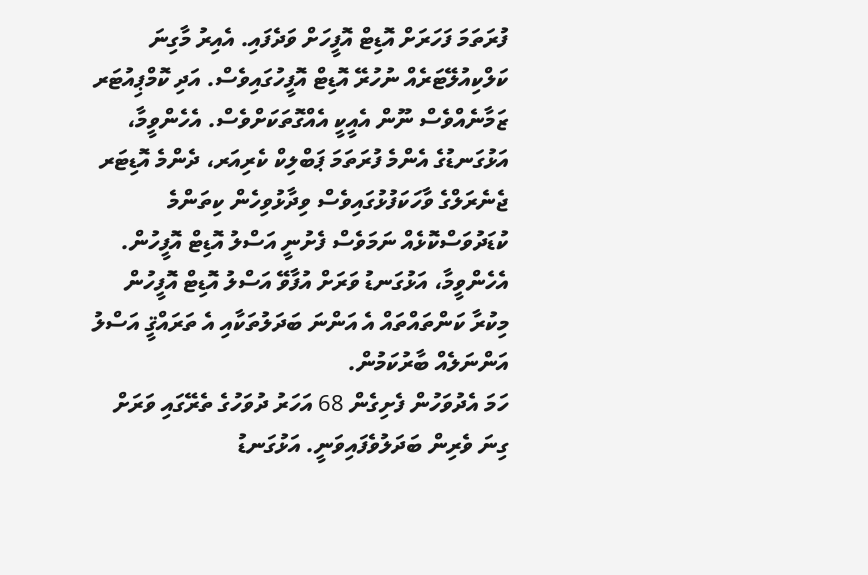ފުރަތަމަ ފަހަރަށް އޮޑިޓް އޮފީހަށް ވަދެފައި. އެއިރު މާގިނަ ކަލްކިއުލޭޓަރެއް ނުހުރޭ އޮޑިޓް އޮފީހުގައިވެސް. އަދި ކޮމްޕިއުޓަރ ޒަމާނެއްވެސް ނޫން އެއީކީ އެއްގޮތަކަށްވެސް. އެހެންވީމާ، އަޅުގަނޑުގެ އެންމެ ފުރަތަމަ ޕަބްލިކް ކެރިއަރ، ދެންމެ އޮޑިޓަރ ޖެނެރަލްގެ ވާހަކަފުޅުގައިވެސް ވިދާޅުވިހެން ކިތަންމެ ކުޑަދުވަސްކޮޅެއް ނަމަވެސް ފެށުނީ އަސްލު އޮޑިޓް އޮފީހުން. އެހެންވީމާ، އަޅުގަނޑު ވަރަށް އުފާވޭ އަސްލު އޮޑިޓް އޮފީހުން މިކުރާ ކަންތައްތައް އެ އަންނަ ބަދަލުތަކާއި އެ ތަރައްޤީ އަސްލު އަންނަލެއް ބާރުކަމުން.
ހަމަ އެދުވަހުން ފެށިގެން 68 އަހަރު ދުވަހުގެ ތެރޭގައި ވަރަށް ގިނަ ވެރިން ބަދަލުވެފައިވަނީ. އަޅުގަނޑު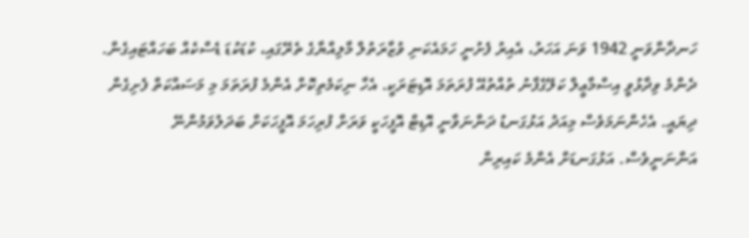ހަނދާންވަނީ 1942 ވަނަ އަހަރު، އެއިރު ފެށުނީ ހަމައެކަނި ވުޒާރަތުލް މާލިއްޔާގެ ތެރޭގައި، ކުޑަކުޑަ ޑެސްކެއް ބަހައްޓައިގެން. ދެންމެ ވިދާޅުވީ އިސްމާޢީލް ކަލޭގެފާނު ތުއްތުއޭ ފުރަތަމަ އޮޑިޓަރަކީ. އެހާ ނިކަމެތިކޮށް އެންމެ ފުރަތަމަ މި މަސައްކަތް ފެށިގެން ދިޔައީ. އެހެންނަމަވެސް މިއަދު އަޅުގަނޑު ދަންނަވާނީ އޮޑިޓް އޮފީހަކީ ވަރަށް ފުރިހަމަ އޮފީހަކަށް ބަދަލުވަމުންނޭ އަންނަނީވެސް. އަޅުގަނޑަށް އެންމެ ކައިރިން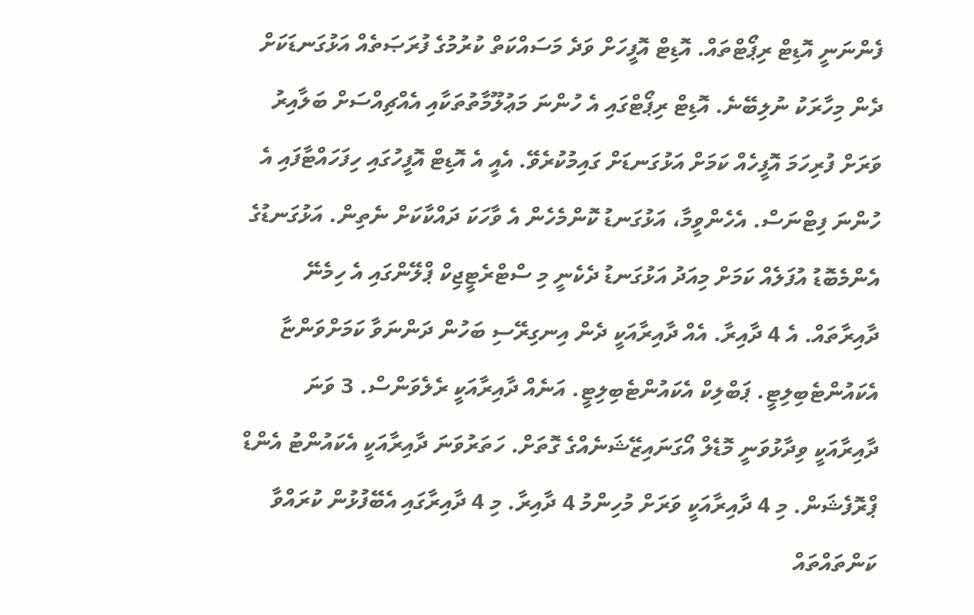ފެންނަނީ އޮޑިޓް ރިޕޯޓްތައް. އޮޑިޓް އޮފީހަށް ވަދެ މަސައްކަތް ކުރުމުގެ ފުރަޞަތެއް އަޅުގަނޑަކަށް ދެން މިހާރަކު ނުލިބޭނެ. އޮޑިޓް ރިޕޯޓްގައި އެ ހުންނަ މަޢުލޫމާތުތަކާއި އެއްޗިއްސަށް ބަލާއިރު ވަރަށް ފުރިހަމަ އޮފީހެއް ކަމަށް އަޅުގަނޑަށް ގައިމުކުރެވޭ. އެއީ އެ އޮޑިޓް އޮފީހުގައި ހިފަހައްޓާފައި އެ ހުންނަ ފިޓްނަސް. އެހެންވީމާ، އަޅުގަނޑު ކޮންމެހެން އެ ވާހަކަ ދައްކާކަށް ނެތިން. އަޅުގަނޑުގެ އެންމެބޮޑު އުފަލެއް ކަމަށް މިއަދު އަޅުގަނޑު ދެކެނީ މި ސްޓްރެޓީޖިކް ޕްލޭންގައި އެ ހިމެނޭ ދާއިރާތައް. އެ 4 ދާއިރާ. އެއް ދާއިރާއަކީ ދެން އިނގިރޭސި ބަހުން ދަންނަވާ ކަމަށްވަންޏާ އެކައުންޓެބިލިޓީ. ޕަބްލިކް އެކައުންޓެބިލިޓީ. އަނެއް ދާއިރާއަކީ ރެލެވަންސް. 3 ވަނަ ދާއިރާއަކީ ވިދާޅުވަނީ މޮޑެލް އޯގަނައިޒޭޝަނެއްގެ ގޮތަށް. ހަތަރުވަނަ ދާއިރާއަކީ އެކައުންޓު އެންޑް ޕްރޮފެޝަން. މި 4 ދާއިރާއަކީ ވަރަށް މުހިންމު 4 ދާއިރާ. މި 4 ދާއިރާގައި އެބޭފުޅުން ކުރައްވާ ކަންތައްތައް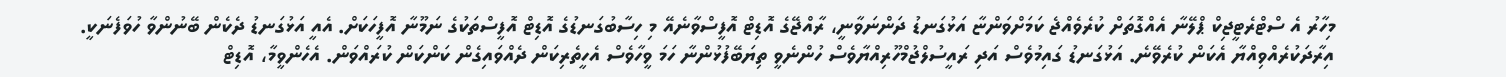މިހާރު އެ ސްޓްރެޓީޖިކް ޕްލޭނާ އެއްގޮތަށް ކުރެވެއްޖެ ކަމަށްވަންޏާ އަޅުގަނޑު ދަންނަވާނީ، ރާއްޖޭގެ އޮޑިޓް އޮފީސްވާނެއޭ މި ހިސާބުގަނޑުގެ އޮޑިޓް އޮފީސްތަކުގެ ނަމޫނާ އޮފީހަކަށް. އެއީ އަޅުގަނޑު ދެކެން ބޭނުންވާ ހުވަފެނަކީ. އިރާދަކުރެއްވިއްޔާ އެކަން ކުރެވޭނެ. އަޅުގަނޑު ގައިމުވެސް އަދި ރައީސުލްޖުމްހޫރިއްޔާވެސް ހުންނެވީ ތިޔަބޭފުޅުންނާ ހަމަ ވީހާވެސް އެހީތެރިކަން ދެއްވައިގެން ކަންކަން ކުރައްވަން. އެހެންވީމާ، އޮޑިޓް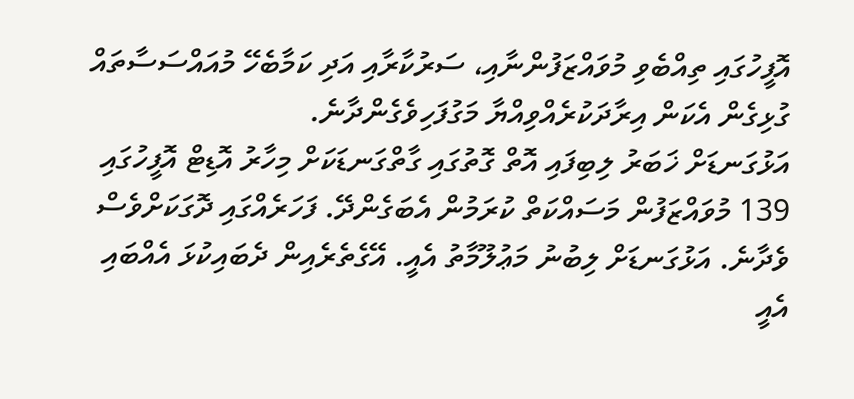އޮފީހުގައި ތިއްބެވި މުވައްޒަފުންނާއި، ސަރުކާރާއި އަދި ކަމާބެހޭ މުއައްސަސާތައް ގުޅިގެން އެކަން އިރާދަކުރެއްވިއްޔާ މަގުފަހިވެގެންދާނެ.
އަޅުގަނޑަށް ޚަބަރު ލިބިފައި އޮތް ގޮތުގައި ގާތްގަނޑަކަށް މިހާރު އޮޑިޓް އޮފީހުގައި 139 މުވައްޒަފުން މަސައްކަތް ކުރަމުން އެބަގެންދޭ. ފަހަރެއްގައި ދޮގަކަށްވެސް ވެދާނެ. އަޅުގަނޑަށް ލިބުނު މަޢުލޫމާތު އެއީ. އޭގެތެރެއިން ދެބައިކުޅަ އެއްބައި އެއީ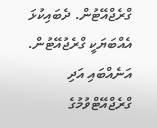ގްރެޖްއޭޓުން. ދެބައިކުޅަ އެއްބަޔަކީ ގްރެޖުއޭޓުން. އަނެއްބައި އަދި ގްރެޖްއޭޓްވުމުގެ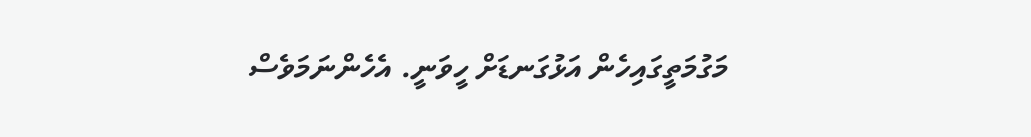މަގުމަތީގައިހެން އަޅުގަނޑަށް ހީވަނީ. އެހެންނަމަވެސް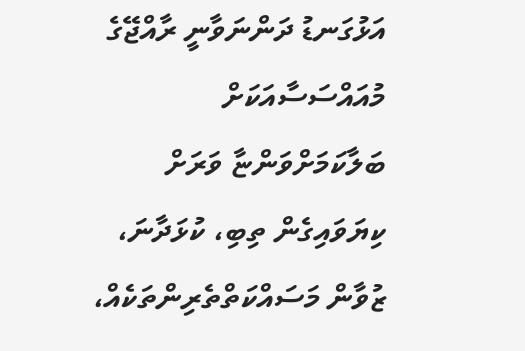އަޅުގަނޑު ދަންނަވާނީ ރާއްޖޭގެ މުއައްސަސާއަކަށް ބަލާކަމަށްވަންޏާ ވަރަށް ކިޔަވައިގެން ތިބި، ކުޅަދާނަ، ޒުވާން މަސައްކަތްތެރިންތަކެއް،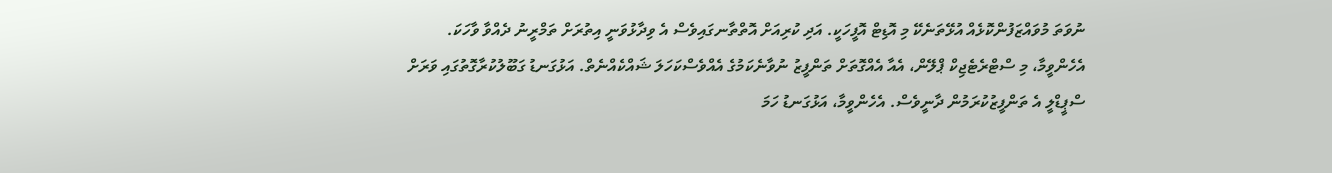ނުވަތަ މުވައްޒަފުންކޮޅެއް އުޅޭތަނެކޭ މި އޮޑިޓް އޮފީހަކީ. އަދި ކުރިއަށް އޮތްތާނގައިވެސް އެ ވިދާޅުވަނީ އިތުރަށް ތަމްރީނު ދެއްވާ ވާހަކަ. އެހެންވީމާ، މި ސްޓްރެޓެޖިކް ޕްލޭން، އެއާ އެއްގޮތަށް ތަންފީޒު ނުވާނެކަމުގެ އެއްވެސްކަހަލަ ޝައްކެއްނެތް. އަޅުގަނޑު ގަބޫލުކުރާގޮތުގައި ވަރަށް ސްޕީޑްލީ އެ ތަންފީޒުކުރަމުން ދާނީވެސް. އެހެންވީމާ، އަޅުގަނޑު ހަމަ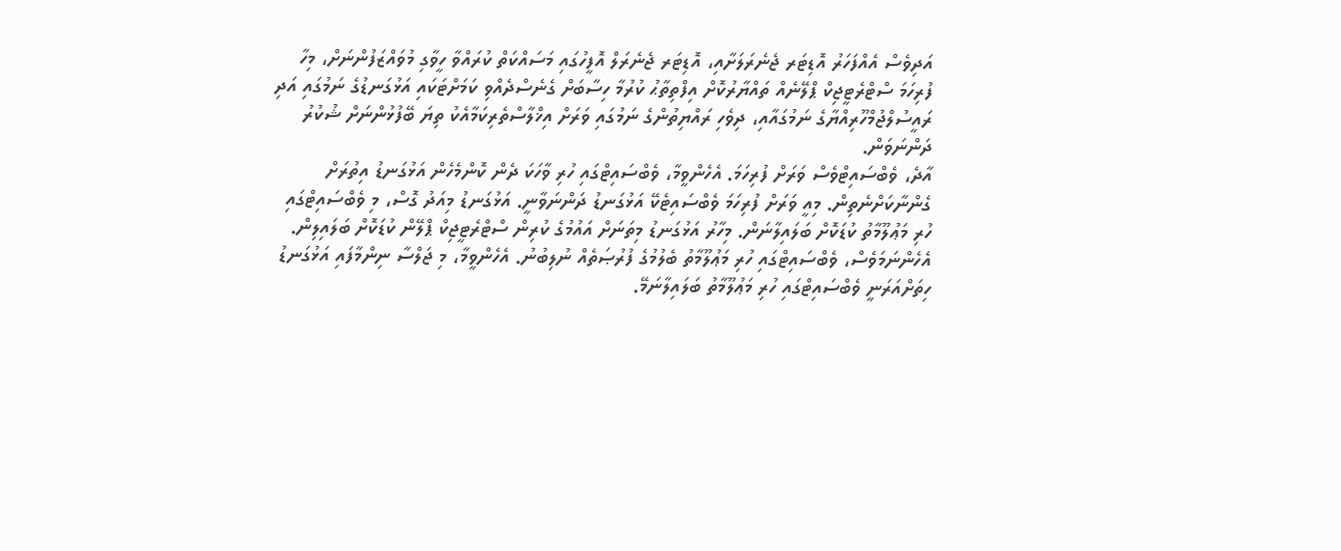އަދިވެސް އެއްފަހަރު އޮޑިޓަރ ޖެނެރަލަށާއި، އޮޑިޓަރ ޖެނެރަލް އޮފީހުގައި މަސައްކަތް ކުރައްވާ ހީވާގި މުވައްޒަފުންނަށް، މިހާ ފުރިހަމަ ސްޓްރެޓީޖިކް ޕްލޭނެއް ތައްޔާރުކޮށް އިފްތިތާޙު ކުރުމާ ހިސާބަށް ގެނެސްދެއްވި ކަމަށްޓަކައި އަޅުގަނޑުގެ ނަމުގައި އަދި ރައީސުލްޖުމްހޫރިއްޔާގެ ނަމުގައާއި، ދިވެހި ރައްޔިތުންގެ ނަމުގައި ވަރަށް އިޚްލާސްތެރިކަމާއެކު ތިޔަ ބޭފުޅުންނަށް ޝުކުރު ދަންނަވަން.
އާދެ، ވެބްސައިޓްވެސް ވަރަށް ފުރިހަމަ. އެހެންވީމާ، ވެބްސައިޓްގައި ހުރި ވާހަކަ ދެން ކޮންމެހެން އަޅުގަނޑު އިތުރަށް ގެންނާކަށްނެތިން. މިއީ ވަރަށް ފުރިހަމަ ވެބްސައިޓެކޭ އަޅުގަނޑު ދަންނަވާނީ. އަޅުގަނޑު މިއަދު ގޮސް، މި ވެބްސައިޓްގައި ހުރި މަޢުލޫމާތު ކުޑަކޮށް ބަލައިލާނަން. މިހާރު އަޅުގަނޑު މިތަނަށް އައުމުގެ ކުރިން ސްޓްރެޓީޖިކް ޕްލޭން ކުޑަކޮށް ބަލައިލިން. އެހެންނަމަވެސް، ވެބްސައިޓްގައި ހުރި މަޢުލޫމާތު ބެލުމުގެ ފުރުޞަތެއް ނުލިބުނު. އެހެންވީމާ، މި ޖަލްސާ ނިންމާފައި އަޅުގަނޑު ހިތަށްއަރަނީ ވެބްސައިޓްގައި ހުރި މަޢުލޫމާތު ބަލައިލާނަމޭ.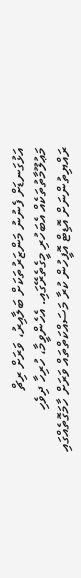އަޅުގަނޑަށް ފެނުނު މަންޒަރުތަކަށް ބަލާއިރު، ވަރަށް ރިޗް މަޢުލޫމާތުތަކެއް އެބަހުރި މީގެތެރޭގައި. އެހެންވީމާ، ހުރިހާ ދިވެހި ރައްޔިތުންނަށް އޮޑިޓް އޮފީހުން ކުރާ މަސައްކަތްތައް ވަރަށް ހާމަގޮތެއްގައި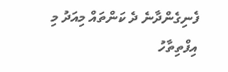ފެނިގެންދާނެ ދެ ކަންތައް މިއަދު މި އިފްތިތާހު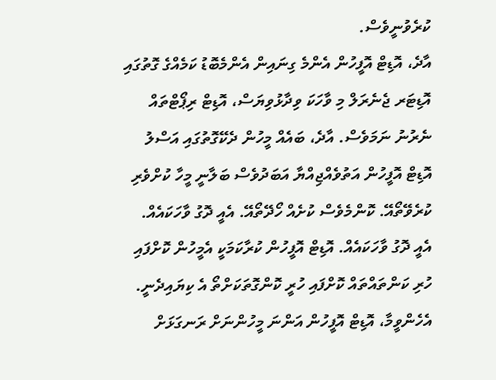ކުރެވުނީވެސް.
އާދެ، އޮޑިޓް އޮފީހުން އެންމެ ގިނައިން އެންމެބޮޑު ކަމެއްގެ ގޮތުގައި އޮޑިޓަރ ޖެނެރަލް މި ވާހަކަ ވިދާޅުވިޔަސް، އޮޑިޓް ރިޕޯޓްތައް ނެރުނު ނަމަވެސް. އާދެ، ބައެއް މީހުން ދެކޭގޮތުގައި އަސްލު އޮޑިޓް އޮފީހުން އަތުވެއްޖިއްޔާ އަބަދުވެސް ބަލާނީ މީހާ ކުށްވެރި ކުރެވޭތޯއޭ. ކޮންމެވެސް ކުށެއް ހޯދޭތޯއޭ. އެއީ ދޮގު ވާހަކައެއް. އެއީ ދޮގު ވާހަކައެއް. އޮޑިޓް އޮފީހުން ކުރާކަމަކީ އެމީހުން ކޮށްފައި ހުރި ކަންތައްތައް ކޮށްފައި ހުރީ ކޮންގޮތަކަށްތޯ އެ ކިޔައިދެނީ. އެހެންވީމާ، އޮޑިޓް އޮފީހުން އަންނަ މީހުންނަށް ރަނގަޅަށް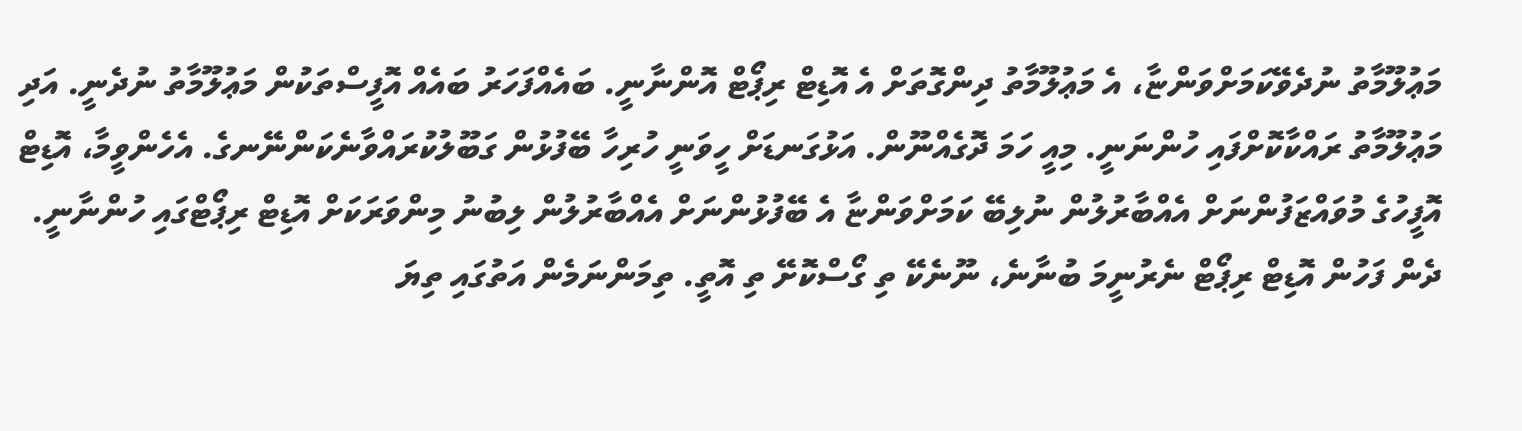މަޢުލޫމާތު ނުދެވޭކަމަށްވަންޏާ، އެ މަޢުލޫމާތު ދިންގޮތަށް އެ އޮޑިޓް ރިޕޯޓް އޮންނާނީ. ބައެއްފަހަރު ބައެއް އޮފީސްތަކުން މަޢުލޫމާތު ނުދެނީ. އަދި މަޢުލޫމާތު ރައްކާކޮށްފައި ހުންނަނީ. މިއީ ހަމަ ދޮގެއްނޫން. އަޅުގަނޑަށް ހީވަނީ ހުރިހާ ބޭފުޅުން ގަބޫލުކުރައްވާނެކަންނޭނގެ. އެހެންވީމާ، އޮޑިޓް އޮފީހުގެ މުވައްޒަފުންނަށް އެއްބާރުލުން ނުލިބޭ ކަމަށްވަންޏާ އެ ބޭފުޅުންނަށް އެއްބާރުލުން ލިބުނު މިންވަރަކަށް އޮޑިޓް ރިޕޯޓްގައި ހުންނާނީ. ދެން ފަހުން އޮޑިޓް ރިޕޯޓް ނެރުނީމަ ބުނާނެ، ނޫނެކޭ ތި ގޯސްކޮށޭ ތި އޮތީ. ތިމަންނަމެން އަތުގައި ތިޔަ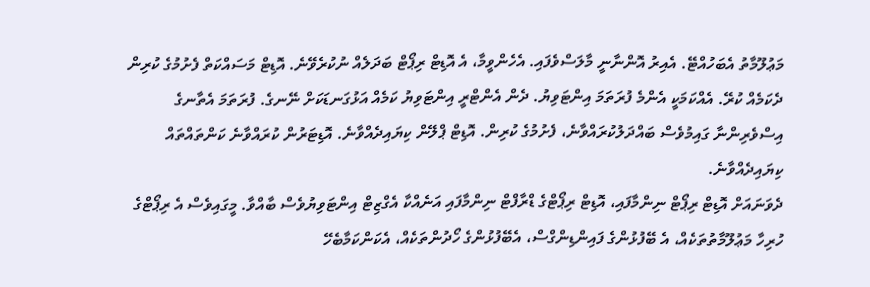މަޢުލޫމާތު އެބަހުއްޓޭ. އެއިރު އޮންނާނީ މާލަސްވެފައި. އެހެންވީމާ، އެ އޮޑިޓް ރިޕޯޓް ބަދަލެއް ނުކުރެވޭނެ. އޮޑިޓް މަސައްކަތް ފެށުމުގެ ކުރިން ދެކަމެއް ކުރޭ. އެއްކަމަކީ އެންމެ ފުރަތަމަ އިންޓަވިޔު. ދެން އެންޓްރީ އިންޓަވިޔު ކަމެއް އަޅުގަނޑަކަށް ނޭނގެ. ފުރަތަމަ އެތާނގެ އިސްވެރިންނާ ގައިމުވެސް ބައްދަލުކުރައްވާނެ، ފެށުމުގެ ކުރިން. އޮޑިޓް ޕްލޭން ކިޔައިދެއްވާނެ. އޮޑިޓަރުން ކުރައްވާނެ ކަންތައްތައް ކިޔައިދެއްވާނެ.
ދެވަނައަށް އޮޑިޓް ރިޕޯޓް ނިންމާފައި، އޮޑިޓް ރިޕޯޓްގެ ޑްރާފްޓް ނިންމާފައި އަނެއްކާ އެގްޒިޓް އިންޓަވިޔުވެސް ބާއްވާ. މީގައިވެސް އެ ރިޕޯޓްގެ ހުރިހާ މަޢުލޫމާތުތަކެއް، އެ ބޭފުޅުންގެ ފައިންޑިންގްސް، އެބޭފުޅުންގެ ހޯދުންތަކެއް، އެކަންކަމާބެހޭ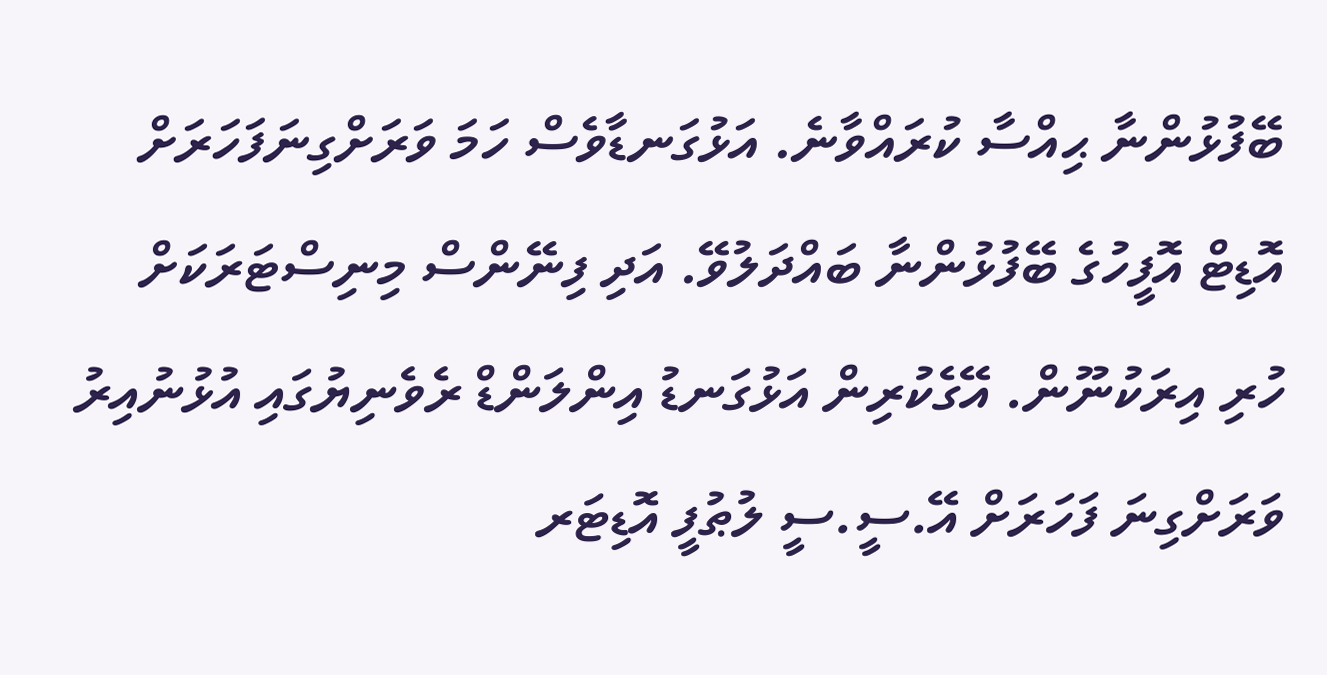ބޭފުޅުންނާ ޙިއްސާ ކުރައްވާނެ. އަޅުގަނޑާވެސް ހަމަ ވަރަށްގިނަފަހަރަށް އޮޑިޓް އޮފީހުގެ ބޭފުޅުންނާ ބައްދަލުވޭ. އަދި ފިނޭންސް މިނިސްޓަރަކަށް ހުރި އިރަކުނޫން. އޭގެކުރިން އަޅުގަނޑު އިންލަންޑް ރެވެނިޔުގައި އުޅުނުއިރު ވަރަށްގިނަ ފަހަރަށް އޭ.ސީ.ސީ ލުޠުފީ އޮޑިޓަރ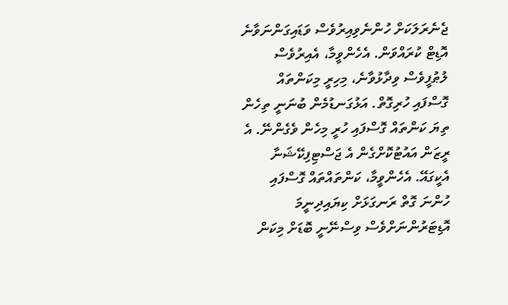ޖެނެރަލަކަށް ހުންނެވިއިރުވެސް ވަޑައިގަންނަވާނެ އޮޑިޓް ކުރައްވަން. އެހެންވީމާ، އެއިރުވެސް ލުޠުފީވެސް ވިދާޅުވާނެ، މިހިރީ މިކަންތައް ގޮސްފައި ހުރިގޮތް. އަޅުގަނޑުމެން ބުނަނީ ތިހެން ތިޔަ ކަންތައް ގޮސްފައި ހުރީ މިހެން ވެގެންނޭ. އެ ރީޒަން އައުޓުކޮށްގެން އެ ޖަސްޓިފިކޭޝަނާ އެކީގައޭ. އެހެންވީމާ، ކަންތައްތައް ގޮސްފައި ހުންނަ ގޮތް ރަނގަޅަށް ކިޔައިދިނީމަ އޮޑިޓަރުންނަށްވެސް ވިސްނޭނީ ބޮޑަށް މިކަން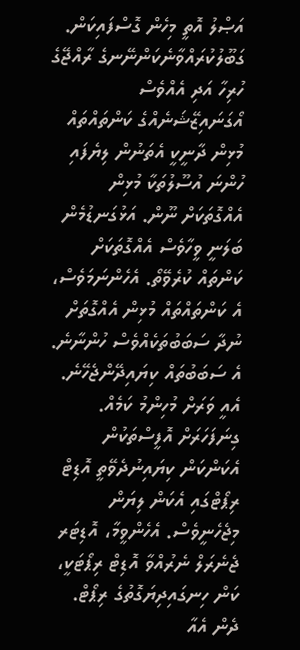އަޞްލު އޮތީ މިހެން ގޮސްފައިކަން. ގަބޫލުކުރައްވާނެކަންނޭނގެ ރާއްޖޭގެ ހުރިހާ އަދި އެއްވެސް އޯގަނައިޒޭޝަނެއްގެ ކަންތައްތައް މުޅިން ދާނީކީ އެތަނުން ލިޔެފައި ހުންނަ އުސޫލުތަކާ މުޅިން އެއްގޮތަކަށް ނޫން. އަޅުގަނޑުމެން ބަލަނީ ވީހާވެސް އެއްގޮތަކަށް ކަންތައް ކުރެވޭތޯ. އެހެންނަމަވެސް، އެ ކަންތައްތައް މުޅިން އެއްގޮތަށް ނުދާ ސަބަބުތަކެއްވެސް ހުންނާނެ. އެ ސަބަބުތައް ކިޔައިދޭންޖެހޭނެ. އެއީ ވަރަށް މުހިންމު ކަމެއް. ގިނަފަހަރަށް އޮފީސްތަކުން އެކަންކަން ކިޔައިނުދެވޭތީ އޮޑިޓް ރިޕޯޓްގައި އެކަން ލިޔަން މިޖެހެނީވެސް. އެހެންވީމާ، އޮޑިޓަރ ޖެނެރަލް ނެރުއްވާ އޮޑިޓް ރިޕޯޓަކީ، ކަން ހިނގައިދިޔަގޮތުގެ ރިޕޯޓް. ދެން އެއާ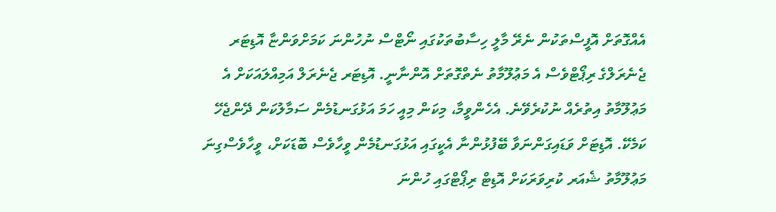އެއްގޮތަށް އޮފީސްތަކުން ނެރޭ މާލީ ހިސާބުތަކުގައި ނޯޓްސް ނުހުންނަ ކަމަށްވަންޏާ އޮޑިޓަރ ޖެނެރަލްގެ ރިޕޯޓްވެސް އެ މަޢުލޫމާތު ނެތްގޮތަށް އޮންނާނީ. އޮޑިޓަރ ޖެނެރަލް އަމިއްލައަކަށް އެ މަޢުލޫމާތު އިތުރެއް ނުކުރެވޭނެ. އެހެންވީމާ، މިކަން މިއީ ހަމަ އަޅުގަނޑުމެން ސަމާލުކަން ދޭންޖެހޭ ކަމެކޭ. އޮޑިޓަށް ވަޑައިގަންނަވާ ބޭފުޅުންނާ އެކީގައި އަޅުގަނޑުމެން ވީހާވެސް ބޮޑަކަށް، ވީހާވެސްގިނަ މަޢުލޫމާތު ޝެއަރ ކުރިވަރަކަށް އޮޑިޓް ރިޕޯޓްގައި ހުންނަ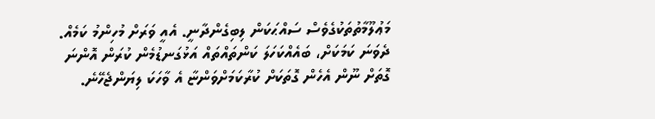މަޢުލޫމާތުތަކުގެވެސް ސައްޙަކަން ލިބިގެންދާނީ. އެއީ ވަރަށް މުހިންމު ކަމެއް.
ދެވަނަ ކަމަކަށް، ބައެއްކަހަލަ ކަންތައްތައް އަޅުގަނޑުމެން ކުރަން އޮންނަ ގޮތަށް ނޫން އެހެން ގޮތަކަށް ކުރާކަމަށްވަންޏާ އެ ވާހަކަ ލިޔަންޖެހޭނެ.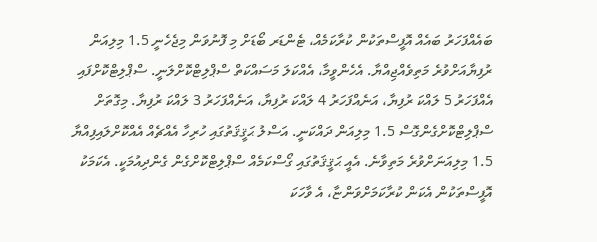ބައެއްފަހަރު ބައެއް އޮފީސްތަކުން ކުރާކަމެއް، ޓެންޑަރ ބޯޑަށް މި ފޮނުވަން މިޖެހެނީ 1.5 މިލިއަން ރުފިޔާއަށްވުރެ މަތިވެއްޖިއްޔާ. އެހެންވީމާ، އެއްކަލަ މަސައްކަތް ސްޕްލިޓްކޮށްލަނީ. ސްޕްލިޓްކޮށްފައި އެއްފަހަރު 5 ލައްކަ ރުފިޔާ، އަނެއްފަހަރު 4 ލައްކަ ރުފިޔާ، އަނެއްފަހަރު 3 ލައްކަ ރުފިޔާ. މިގޮތަށް ސްޕްލިޓްކޮށްގެންގޮސް 1.5 މިލިއަން ދައްކަނީ. އަސްލު ޙަޤީޤަތުގައި ހުރިހާ އެއްޗެއް އެއްކޮށްލައިފިއްޔާ 1.5 މިލިއަނަށްވުރެ މަތިވާނެ. އެއީ ޙަޤީޤަތުގައި ގޯސްކަމެއް ސްޕްލިޓްކޮށްގެން ގެންދިއުމަކީ. އެކަމަކު އޮފީސްތަކުން އެކަން ކުރާކަމަށްވަންޏާ، އެ ވާހަކަ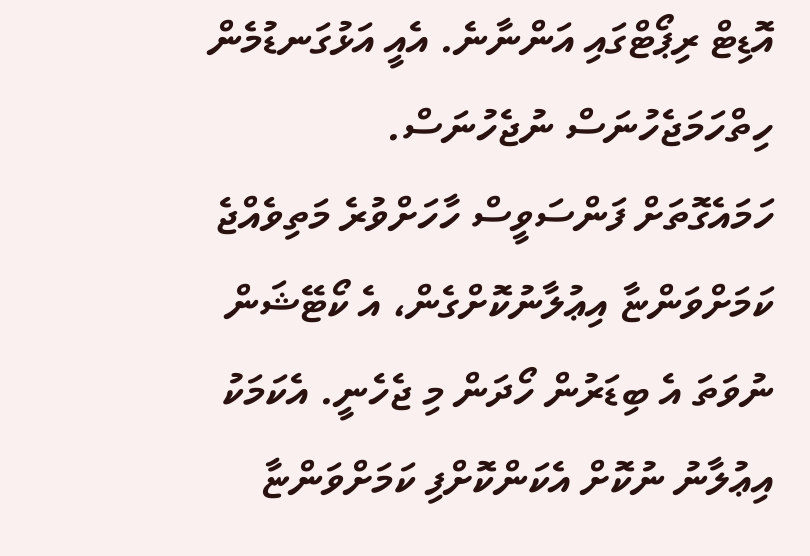އޮޑިޓް ރިޕޯޓްގައި އަންނާނެ. އެއީ އަޅުގަނޑުމެން ހިތްހަމަޖެހުނަސް ނުޖެހުނަސް.
ހަމައެގޮތަށް ފަންސަވީސް ހާހަށްވުރެ މަތިވެއްޖެ ކަމަށްވަންޏާ އިޢުލާނުކޮށްގެން، އެ ކޯޓޭޝަން ނުވަތަ އެ ބިޑަރުން ހޯދަން މި ޖެހެނީ. އެކަމަކު އިޢުލާނު ނުކޮށް އެކަންކޮށްފި ކަމަށްވަންޏާ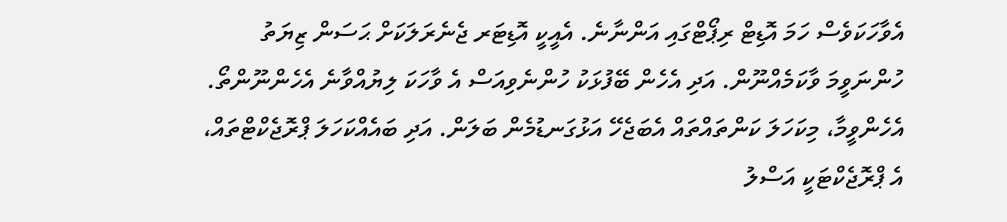އެވާހަކަވެސް ހަމަ އޮޑިޓް ރިޕޯޓްގައި އަންނާނެ. އެއީކީ އޮޑިޓަރ ޖެނެރަލަކަށް ޙަސަން ޒިޔަތު ހުންނަވީމަ ވާކަމެއްނޫން. އަދި އެހެން ބޭފުޅަކު ހުންނެވިއަސް އެ ވާހަކަ ލިޔުއްވާނެ އެހެންނޫންތޯ. އެހެންވީމާ، މިކަހަލަ ކަންތައްތައް އެބަޖެހޭ އަޅުގަނޑުމެން ބަލަން. އަދި ބައެއްކަހަލަ ޕްރޮޖެކްޓްތައް، އެ ޕްރޮޖެކްޓަކީ އަސްލު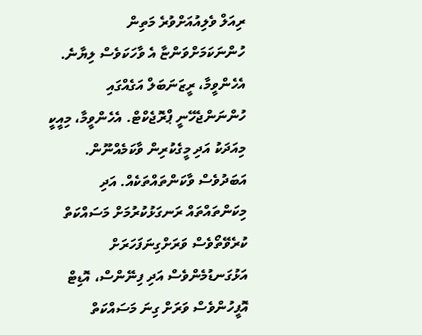ރިއަލް ވެލިއުއަށްވުރެ މަތިން ހުންނަކަމަށްވަންޏާ އެ ވާހަކަވެސް ލިޔާނެ. އެހެންވީމާ، ރީޒަނަބަލް އަގެއްގައި ހުންނަންޖެހޭނީ ޕްރޮޖެކްޓް. އެހެންވީމާ، މިއީކީ މިއަދަކު އަދި މީގެކުރިން ވާކަމެއްނޫން. އަބަދުވެސް ވާކަންތައްތަކެއް. އަދި މިކަންތައްތައް ރަނގަޅުކުރުމަށް މަސައްކަތް ކުރެވޭތޯވެސް ވަރަށްގިނަފަހަރަށް އަޅުގަނޑުމެންވެސް އަދި ފިނޭންސް، އޮޑިޓް އޮފީހުންވެސް ވަރަށް ގިނަ މަސައްކަތް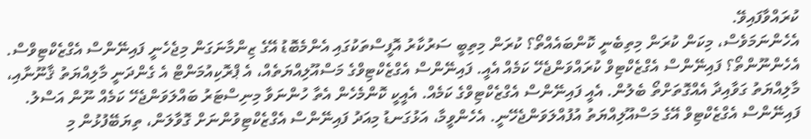ކުރައްވާފައިވޭ.
އެހެންނަމަވެސް، މިކަން ކުރަން މިތިބެނީ ކޮންބައެއްތޯ؟ ކުރަން މިތިބީ ސަރުކާރު އޮފީސްތަކުގައި އެންމެބޮޑު އޭގެ ޒިންމާނަގަން މިޖެހެނީ ފައިނޭންސް އެގްޒެކްޓިވްސް. އެހެންނޫންތޯ؟ ފައިނޭންސް އެގްޒެކްޓިވް ކުރައްވަންޖެހޭ ކަމެއް އެއީ. ފައިނޭންސް އެގްޒެކްޓިވްގެ މަސްއޫލިއްޔަތެއް، އެ ޕްރޮކިއުމަންޓް އެ ގެންދަނީ މާލިއްޔަތު ޤާނޫނާއި، މާލިއްޔަތު ގަވާއިދާ އެއްގޮތަށްތޯ ބެލުން. އެއީ ފައިނޭންސް އެގްޒެކްޓިވްގެ ކަމެއް. އެއީކީ ކޮންމެހެން އެތާ ހުންނަވާ މިނިސްޓަރު ބައްލަވަންޖެހޭ ކަމެއް ނޫން އަސްލު. ފައިނޭންސް އެގްޒެކްޓިވް އޭގެ މަސްއޫލިއްޔަތު އުފުއްލަވަންޖެހޭނީ. އެހެންވީމާ، އަޅުގަނޑު މިއަދު ފައިނޭންސް އެގްޒެކްޓިވުންނަށް ގޮވާލަން، ތިޔަބޭފުޅުން މި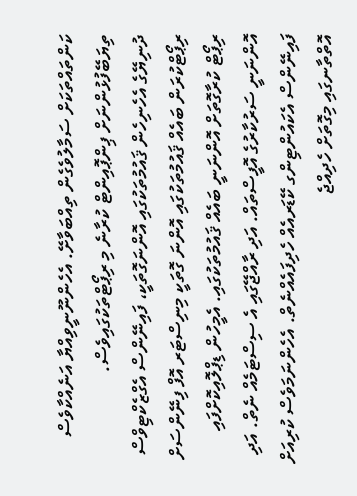ކަންތައްތަކަށް ސަމާލުވެގެން ތިއްބަވާށޭ. އެހެންނޫނީވިއްޔާ އަނެއްކާވެސް ތިޔަބޭފުޅުންނަށް ޕިންޕޮއިންޓް ކުރާނެ މި ރިޕޯޓްތަކުގައިވެސް.
ދުނިޔޭގެ އެހެނިހެން ޤައުމުތަކުގައި އޮންނަގޮތަކީ، ފައިނޭންސް އެގްޒެކްޓިވްސް ރިޕޯޓްކުރަން ބައެއް ޤައުމުތަކުގައި އޮންނަ ގޮތަކީ މިނިސްޓަރ އޮފް ފިނޭންސަށް ރިޕޯޓް ކުރާގޮތަށް އޮންނަނީ ބައެއް ޤައުމުތަކުގައި. އެމީހުން ޑިޕްލޮއިކޮށްފައި އޮންނަނީ ސަރުކާރުގެ އޮފީސްތައް. އަދި ރާއްޖޭގައި އެ ސިސްޓަމެއް ނެތް. އަދި ފައިނޭންސް އެކައުންޓިންގ ކޭޑަރއެއް ހެދިފައެއްނެތް. އެހެންނަމަވެސް ކުރިއަށް އޮތްތާނގައި މިގޮތަށް ހެދިއްޖެ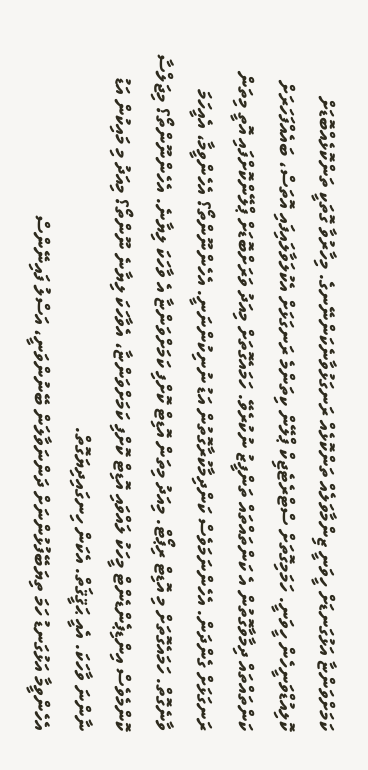ކަމަށްވަންޏާ އަޅުގަނޑަށް ހީވަނީ ޒިންމާވަލެއް ތަންކޮޅެއް ރަނގަޅުވާނެކަންނޭނގެ. މިހާރުވާ ގޮތަކީ ތަންކޮޅެއްބޮޑަށް ކޮލިއުޑްވަނީހެން ހީވަނީ. ހަމަމިގޮތަށް ސްޓްރެޓެޖިކް ޕްލޭން ކިތަންމެ ރަނގަޅަށް އެކުލަވާލައިފައި އޮތަސް، ބައެއްފަހަރަށް ކަންތައްތައް ދިމާވާގޮތުން އެ ކަންތައްތައް ތަންފީޒު ނުކުރެވޭ. ހަމައެގޮތަށް މިއަދު ވަރަށްބޮޑަށް ޕްލޭންކޮށްފައި އޮތީ މިތަން ރަނގަޅަށް ގެންދަން. އެހެންނަމަވެސް ކަންދިމާކުރާގޮތުން އަޑު ނުނިކުންނަނީ. އެހެންނޫންތޯ؟ އެހެންވީމާ، އެއީހަމަ ވާނެގޮތް. ހަމައެގޮތަށް މި އޮޑިޓް ރިޕޯޓް. މިއަދު މިތަން އޮޑިޓް ކޮށްފި ކަމަށްވަންޏާ އެ ވާހަކަ ލިޔާނެ. އެހެންނޫންތޯ؟ މިޖަލްސާ ކޮންމެވެސް އިންޑިޕެންޑެންޓް މީހަކު ލައްވައި އޮޑިޓް ކޮށްފި ކަމަށްވަންޏާ، އެވާހަކަ ލިޔާނެ ނޫންތޯ؟ މިއަދު މި މައިކުން އަޑު ނާންނަ ވާހަކަ. އެއީ ޙަޤީޤަތް. އެކަން ހިނގައިދިޔަގޮތް.
އެހެންވީމާ އަޅުގަނޑު ހަމަ ތިޔަބޭފުޅުންނަށް ދަންނަވާލަން ބޭނުންވަނީ، އަސްލު ފައިނޭންސް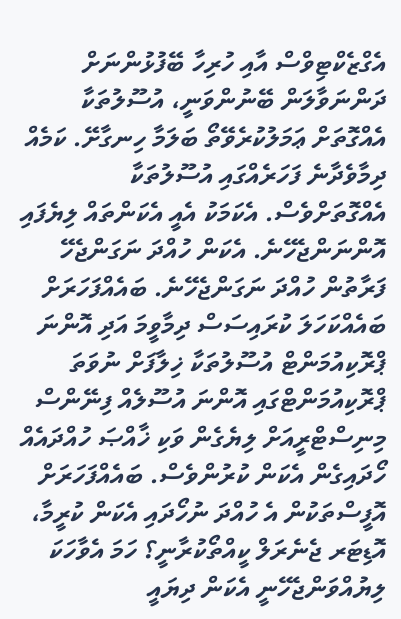އެގްޒެކްޓިވްސް އާއި ހުރިހާ ބޭފުޅުންނަށް ދަންނަވާލަން ބޭނުންވަނީ، އުސޫލުތަކާ އެއްގޮތަށް ޢަމަލުކުރެވޭތޯ ބަލަމާ ހިނގާށޭ. ކަމެއް ދިމާވެދާނެ ފަހަރެއްގައި އުސޫލުތަކާ އެއްގޮތަށްވެސް. އެކަމަކު އެއީ އެކަންތައް ލިޔެފައި އޮންނަންޖެހޭނެ. އެކަން ހުއްދަ ނަގަންޖެހޭ ފަރާތުން ހުއްދަ ނަގަންޖެހޭނެ. ބައެއްފަހަރަށް ބައެއްކަހަލަ ކުރައިސަސް ދިމާވީމަ އަދި އޮންނަ ޕްރޮކިއުމަންޓް އުސޫލުތަކާ ޚިލާފަށް ނުވަތަ ޕްރޮކިއުމަންޓްގައި އޮންނަ އުސޫލެއް ފިނޭންސް މިނިސްޓްރީއަށް ލިޔެގެން ވަކި ޚާއްޞަ ހުއްދައެއް ހޯދައިގެން އެކަން ކުރުންވެސް. ބައެއްފަހަރަށް އޮފީސްތަކުން އެ ހުއްދަ ނުހޯދައި އެކަން ކުރީމާ، އޮޑިޓަރ ޖެނެރަލް ކީއްތޯކުރާނީ؟ ހަމަ އެވާހަކަ ލިޔުއްވަންޖެހޭނީ އެކަން ދިޔައީ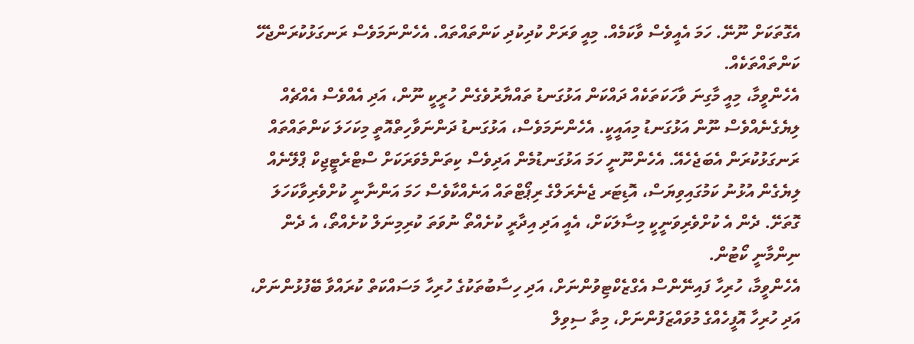އެގޮތަކަށް ނޫނޭ. ހަމަ އެއީވެސް ވާކަމެއް. މިއީ ވަރަށް ކުދިކުދި ކަންތައްތައް. އެހެންނަމަވެސް ރަނގަޅުކުރަންޖެހޭ ކަންތައްތަކެއް.
އެހެންވީމާ، މިއީ މާގިނަ ވާހަކަތަކެއް ދައްކަން އަޅުގަނޑު ތައްޔާރުވެގެން ހުރީކީ ނޫން، އަދި އެއްވެސް އެއްޗެއް ލިޔެގެނެއްވެސް ނޫން އަޅުގަނޑު މިއައީކީ. އެހެންނަމަވެސް، އަޅުގަނޑު ދަންނަވާހިތްއޮތީ މިކަހަލަ ކަންތައްތައް ރަނގަޅުކުރަން އެބަޖެހެއޭ. އެހެންނޫނީ ހަމަ އަޅުގަނޑުމެން އަދިވެސް ކިތަންމެވަރަކަށް ސްޓްރެޓީޖިކް ޕްލޭނެއް ލިޔެގެން އުޅުނު ކަމުގައިވިޔަސް، އޮޑިޓަރ ޖެނެރަލްގެ ރިޕޯޓްތައް އަނެއްކާވެސް ހަމަ އަންނާނީ ކުށްވެރިވާކަހަލަ ގޮތަށޭ. ދެން އެ ކުށްވެރިވަނީކީ މިސާލަކަށް، އެއީ އަދި އިދާރީ ކުށެއްތޯ ނުވަތަ ކުރިމިނަލް ކުށެއްތޯ، އެ ދެން ނިންމާނީ ކޯޓުން.
އެހެންވީމާ، ހުރިހާ ފައިނޭންސް އެގްޒެކްޓިވުންނަށް، އަދި ހިސާބުތަކުގެ ހުރިހާ މަސައްކަތް ކުރައްވާ ބޭފުޅުންނަށް، އަދި ހުރިހާ އޮފީހެއްގެ މުވައްޒަފުންނަށް، މިތާ ސިވިލް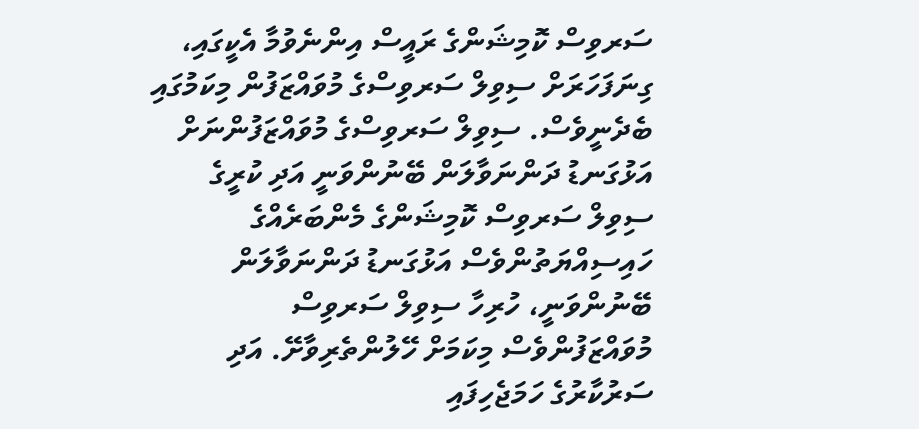ސަރވިސް ކޮމިޝަންގެ ރައީސް އިންނެވުމާ އެކީގައި، ގިނަފަހަރަށް ސިވިލް ސަރވިސްގެ މުވައްޒަފުން މިކަމުގައި ބެދެނީވެސް. ސިވިލް ސަރވިސްގެ މުވައްޒަފުންނަށް އަޅުގަނޑު ދަންނަވާލަން ބޭނުންވަނީ އަދި ކުރީގެ ސިވިލް ސަރވިސް ކޮމިޝަންގެ މެންބަރެއްގެ ހައިސިއްޔަތުންވެސް އަޅުގަނޑު ދަންނަވާލަން ބޭނުންވަނީ، ހުރިހާ ސިވިލް ސަރވިސް މުވައްޒަފުންވެސް މިކަމަށް ހޭލުންތެރިވާށޭ. އަދި ސަރުކާރުގެ ހަމަޖެހިފައި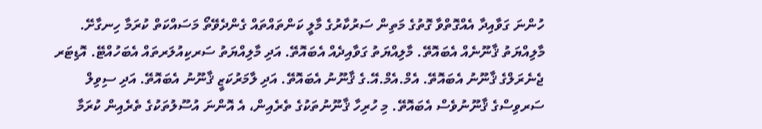ހުންނަ ގަވާއިދާ އެއްގޮތްވާ ގޮތުގެ މަތިން ސަރުކާރުގެ މާލީ ކަންތައްތައް ގެންދެވޭތޯ މަސައްކަތް ކުރަމާ ހިނގާށޭ. މާލިއްޔަތު ޤާނޫނެއް އެބައޮތޭ. މާލިއްޔަތު ގަވާއިދެއް އެބައޮތޭ. އަދި މާލިއްޔަތު ސަރކިއުލަރތައް އެބަހުއްޓޭ. އޮޑިޓަރ ޖެނެރަލްގެ ޤާނޫނު އެބައޮތޭ. އެމް.އެމް.އޭ.ގެ ޤާނޫނު އެބައޮތޭ. އަދި ލާމަރުކަޒީ ޤާނޫނު އެބައޮތޭ. އަދި ސިވިލް ސަރވިސްގެ ޤާނޫނުވެސް އެބައޮތޭ. މި ހުރިހާ ޤާނޫނުތަކުގެ ތެރެއިން، އެ އޮންނަ އުސޫލުތަކުގެ ތެރެއިން ކުރަމާ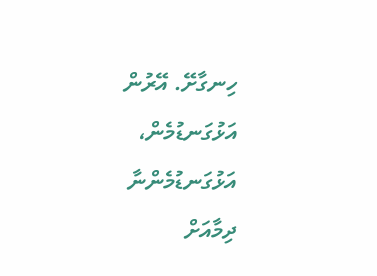ހިނގާށޭ. އޭރުން އަޅުގަނޑުމެން، އަޅުގަނޑުމެންނާ ދިމާއަށް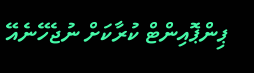ޕިންޕޮއިންޓް ކުރާކަށް ނުޖެހޭނެއޭ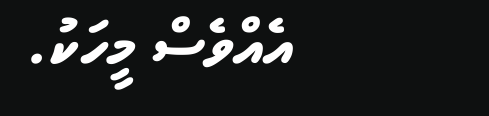އެއްވެސް މީހަކު.